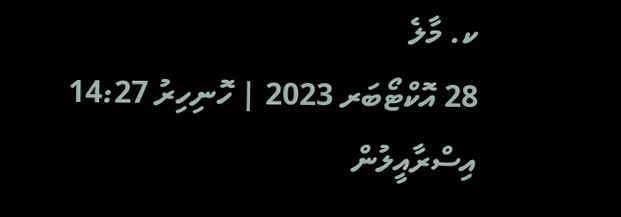ކ. މާލެ
28 އޮކްޓޯބަރ 2023 | ހޮނިހިރު 14:27
އިސްރާއީލުން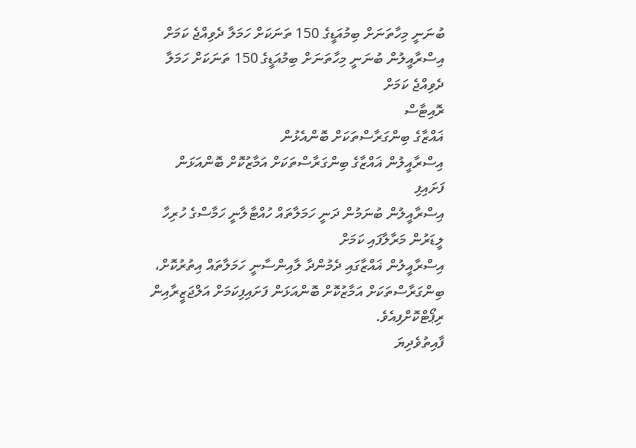ބުނަނީ މިހާތަނަށް ބިމުއަޑީގެ 150 ތަނަކަށް ހަމަލާ ދެވިއްޖެ ކަމަށް
އިސްރާއީލުން ބުނަނީ މިހާތަނަށް ބިމުއަޑީގެ 150 ތަނަކަށް ހަމަލާ ދެވިއްޖެ ކަމަށް
ރޮއިޓާސް
ޣައްޒާގެ ބިންގަރާސްތަކަށް ބޮންއެޅުން
އިސްރާއީލުން ޣައްޒާގެ ބިންގަރާސްތަކަށް އަމާޒުކޮށް ބޮންއަޅަން ފަށައިފި
އިސްރާއީލުން ބުނަމުން ދަނީ ހަމަލާތައް ހުއްޓާލާނީ ހަމާސްގެ ހުރިހާ ލީޑަރުން މަރާލާފައި ކަމަށް
އިސްރާއީލުން ޣައްޒާގައި ދެމުންދާ ލާއިންސާނީ ހަމަލާތައް އިތުރުކޮށް، ބިންގަރާސްތަކަށް އަމާޒުކޮށް ބޮންއަޅަން ފަށައިފިކަމަށް އަލްޖަޒީރާއިން ރިޕޯޓްކޮށްފިއެވެ.
ފާއިތުވެދިޔަ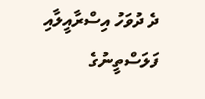ދެ ދުވަހު އިސްރާއީލާއި ފަލަސްތީނުގެ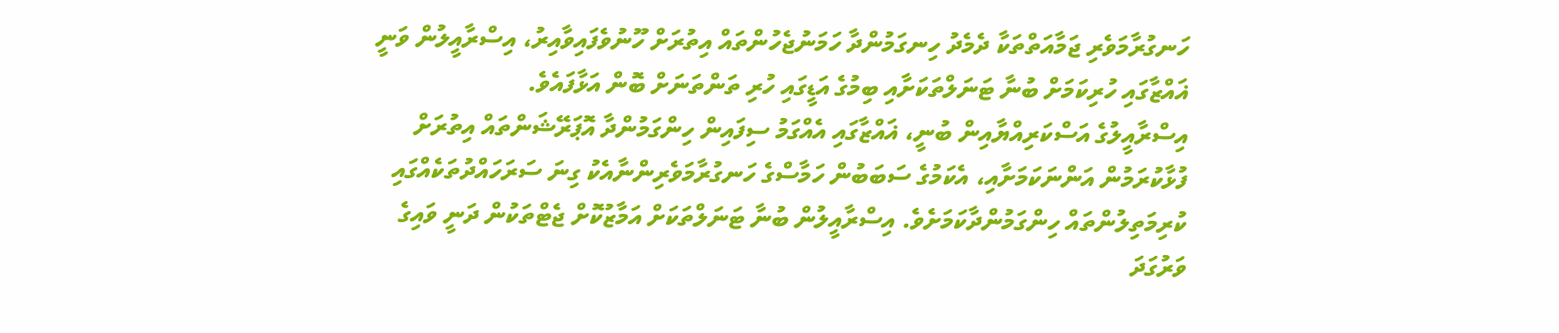ހަނގުރާމަވެރި ޖަމާއަތްތަކާ ދެމެދު ހިނގަމުންދާ ހަމަނުޖެހުންތައް އިތުރަށް ހޫނުވެފައިވާއިރު، އިސްރާއީލުން ވަނީ ޣައްޒާގައި ހުރިކަމަށް ބުނާ ޓަނަލްތަކަށާއި ބިމުގެ އަޑީގައި ހުރި ތަންތަނަށް ބޮން އަޅާފައެވެ.
އިސްރާއީލުގެ އަސްކަރިއްޔާއިން ބުނީ، ޣައްޒާގައި އެއްގަމު ސިފައިން ހިންގަމުންދާ އޮޕަރޭޝަންތައް އިތުރަށް ފުޅާކުރަމުން އަންނަކަމަށާއި، އެކަމުގެ ސަބަބުން ހަމާސްގެ ހަނގުރާމަވެރިންނާއެކު ގިނަ ސަރަހައްދުތަކެއްގައި ކުރިމަތިލުންތައް ހިންގަމުންދާކަމަށެވެ. އިސްރާއީލުން ބުނާ ޓަނަލްތަކަށް އަމާޒުކޮށް ޖެޓްތަކުން ދަނީ ވައިގެ ވަރުގަދަ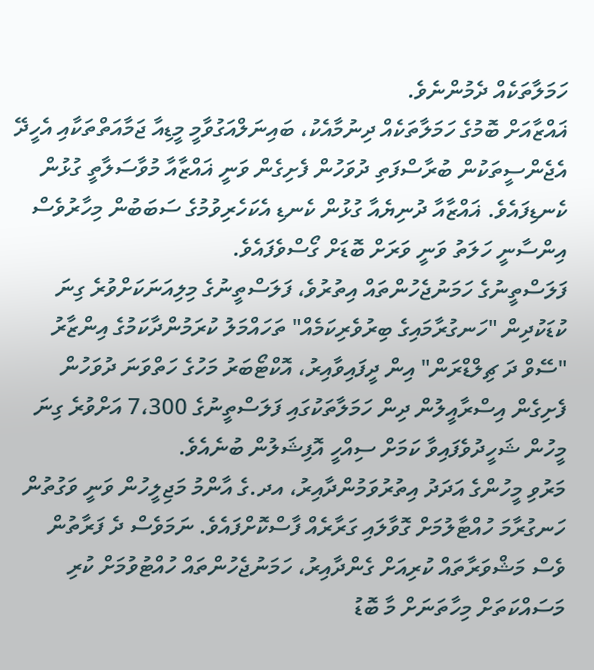ހަމަލާތަކެއް ދެމުންނެވެ.
ޣައްޒާއަށް ބޮމުގެ ހަމަލާތަކެއް ދިނުމާއެކު، ބައިނަލްއަގުވާމީ މީޑިއާ ޖަމާއަތްތަކާއި އެހީދޭ އެޖެންސީތަކުން ބުރާސްފަތި ދުވަހުން ފެށިގެން ވަނީ ޣައްޒާއާ މުވާސަލާތީ ގުޅުން ކެނޑިފައެވެ. ޣައްޒާއާ ދުނިޔެއާ ގުޅުން ކެނޑި އެކަހެރިވުމުގެ ސަބަބުން މިހާރުވެސް އިންސާނީ ހަލަތު ވަނީ ވަރަށް ބޮޑަށް ގޯސްވެފައެވެ.
ފަލަސްތީނުގެ ހަމަނުޖެހުންތައް އިތުރުވެ، ފަލަސްތީނުގެ މިލިއަނަކަށްވުރެ ގިނަ ކުޑަކުދިން "ހަނގުރާމައިގެ ބިރުވެރިކަމެއް" ތަހައްމަލު ކުރަމުންދާކަމުގެ އިންޒާރު "ސޭވް ދަ ޗިލްޑްރަން" އިން ދީފައިވާއިރު، އޮކްޓޯބަރު މަހުގެ ހަތްވަނަ ދުވަހުން ފެށިގެން އިސްރާއީލުން ދިން ހަމަލާތަކުގައި ފަލަސްތީނުގެ 7،300 އަށްވުރެ ގިނަ މީހުން ޝަހީދުވެފައިވާ ކަމަށް ސިއްހީ އޮފިޝަލުން ބުނެއެވެ.
މަރުވި މީހުންގެ އަދަދު އިތުރުވަމުންދާއިރު، އދ.ގެ އާންމު މަޖިލީހުން ވަނީ ވަގުތުން ހަނގުރާމަ ހުއްޓާލުމަށް ގޮވާލައި ގަރާރެއް ފާސްކޮށްފައެވެ. ނަމަވެސް ދެ ފަރާތުން ވެސް މަޝްވަރާތައް ކުރިއަށް ގެންދާއިރު، ހަމަނުޖެހުންތައް ހުއްޓުވުމަށް ކުރި މަސައްކަތަށް މިހާތަނަށް މާ ބޮޑު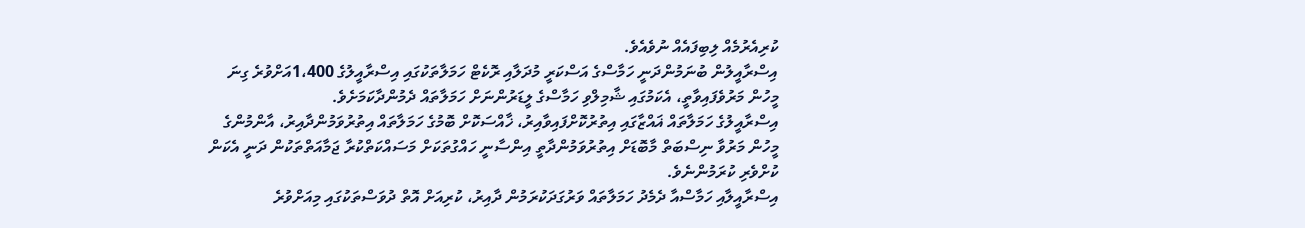ކުރިއެރުމެއް ލިބިފައެއް ނުވެއެވެ.
އިސްރާއީލުން ބުނަމުންދަނީ ހަމާސްގެ އަސްކަރީ މުދަލާއި ރޮކެޓް ހަމަލާތަކުގައި އިސްރާއީލުގެ 1،400އަށްވުރެ ގިނަ މީހުން މަރުވެފައިވާތީ، އެކަމުގައި ޝާމިލްވި ހަމާސްގެ ލީޑަރުންނަށް ހަމަލާތައް ދެމުންދާކަމަށެވެ.
އިސްރާއީލުގެ ހަމަލާތައް ޣައްޒާގައި އިތުރުކޮށްފައިވާއިރު، ޚާއްސަކޮށް ބޮމުގެ ހަމަލާތައް އިތުރުވަމުންދާއިރު، އާންމުންގެ މީހުން މަރުވާ ނިސްބަތް މާބޮޑަށް އިތުރުވަމުންދާތީ އިންސާނީ ހައްގުތަކަށް މަސައްކަތްކުރާ ޖަމާއަތްތަކުން ދަނީ އެކަން ކުށްވެރި ކުރަމުންނެވެ.
އިސްރާއީލާއި ހަމާސްއާ ދެމެދު ހަމަލާތައް ވަރުގަދަކުރަމުން ދާއިރު، ކުރިއަށް އޮތް ދުވަސްތަކުގައި މިއަށްވުރެ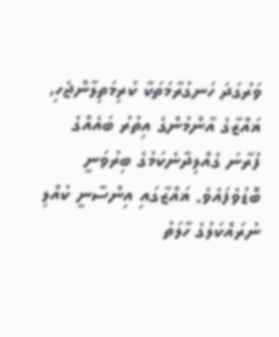ވަރުގަދަ ހަނގުރާމަތަކާ ކުރިމަތިލާންޖެހި، ޣައްޒާގެ އާންމުންގެ އިތުރު ބައެއްގެ ފުރާނަ ގެއްލިދާނެކަމުގެ ބިރުވަނީ ބޮޑުވެފައެވެ. ޣައްޒާގައި އިންސާނީ ކުއްލި ނުރައްކަލުގެ ހާލަތު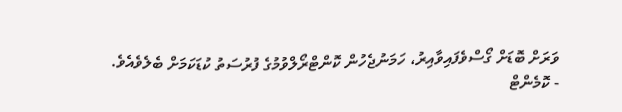ވަރަށް ބޮޑަށް ގޯސްވެފައިވާއިރު، ހަމަނުޖެހުން ކޮންޓްރޯލްވުމުގެ ފުރުސަތު ކުޑަކަމަށް ބެލެވެއެވެ.
- ކޮމެންޓް